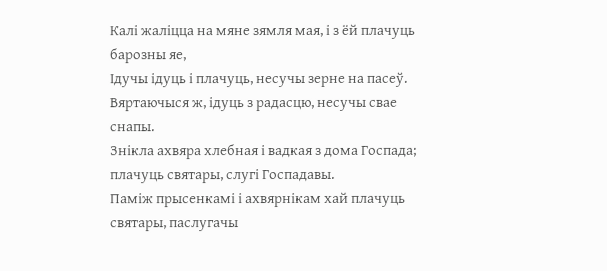Калі жаліцца на мяне зямля мая, і з ёй плачуць барозны яе,
Ідучы ідуць і плачуць, несучы зерне на пасеў. Вяртаючыся ж, ідуць з радасцю, несучы свае снапы.
Знікла ахвяра хлебная і вадкая з дома Госпада; плачуць святары, слугі Госпадавы.
Паміж прысенкамі і ахвярнікам хай плачуць святары, паслугачы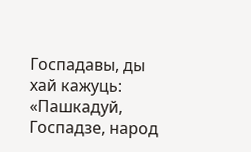Госпадавы, ды хай кажуць: «Пашкадуй, Госпадзе, народ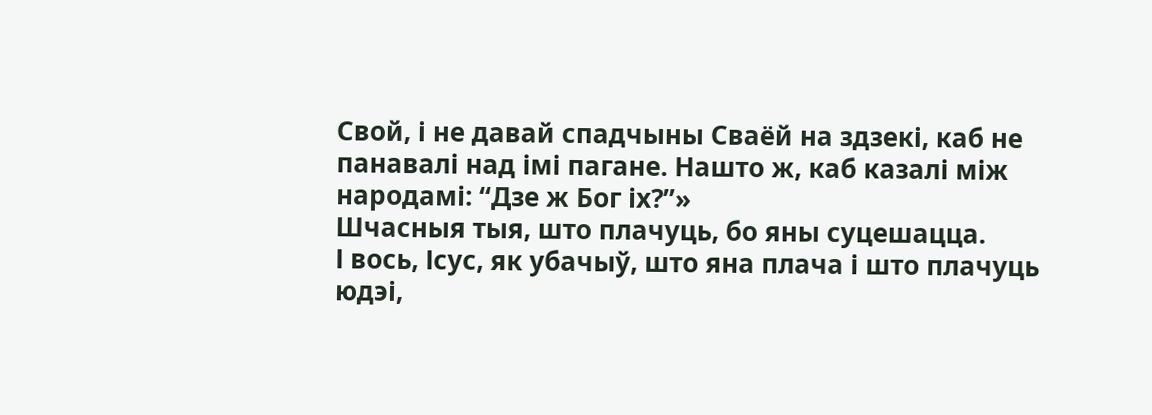Свой, і не давай спадчыны Сваёй на здзекі, каб не панавалі над імі пагане. Нашто ж, каб казалі між народамі: “Дзе ж Бог іх?”»
Шчасныя тыя, што плачуць, бо яны суцешацца.
І вось, Ісус, як убачыў, што яна плача і што плачуць юдэі,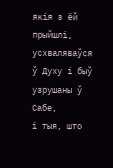якія з ёй прыйшлі, усхваляваўся ў Духу і быў узрушаны ў Сабе,
і тыя, што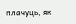плачуць, як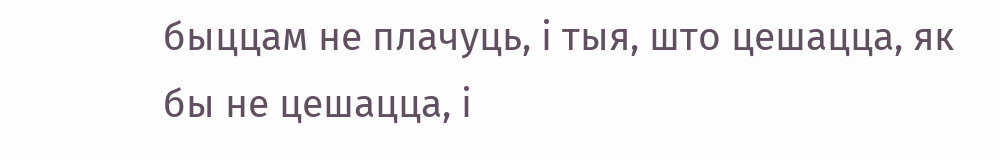быццам не плачуць, і тыя, што цешацца, як бы не цешацца, і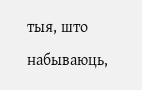тыя, што набываюць,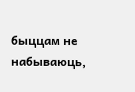быццам не набываюць,